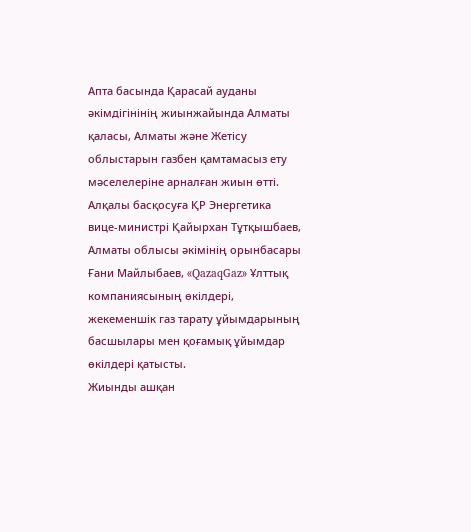Апта басында Қарасай ауданы әкімдігінінің жиынжайында Алматы қаласы, Алматы және Жетісу облыстарын газбен қамтамасыз ету мәселелеріне арналған жиын өтті. Алқалы басқосуға ҚР Энергетика вице-министрі Қайырхан Тұтқышбаев, Алматы облысы әкімінің орынбасары Ғани Майлыбаев, «QazaqGaz» Ұлттық компаниясының өкілдері, жекеменшік газ тарату ұйымдарының басшылары мен қоғамық ұйымдар өкілдері қатысты.
Жиынды ашқан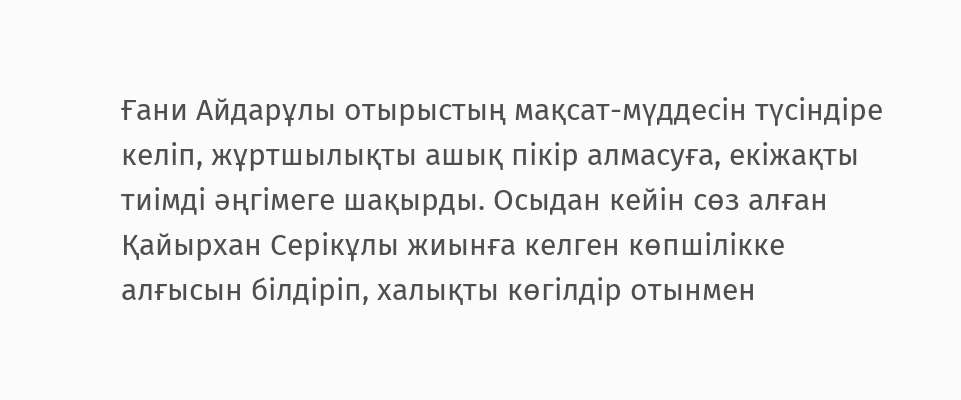Ғани Айдарұлы отырыстың мақсат-мүддесін түсіндіре келіп, жұртшылықты ашық пікір алмасуға, екіжақты тиімді әңгімеге шақырды. Осыдан кейін сөз алған Қайырхан Серікұлы жиынға келген көпшілікке алғысын білдіріп, халықты көгілдір отынмен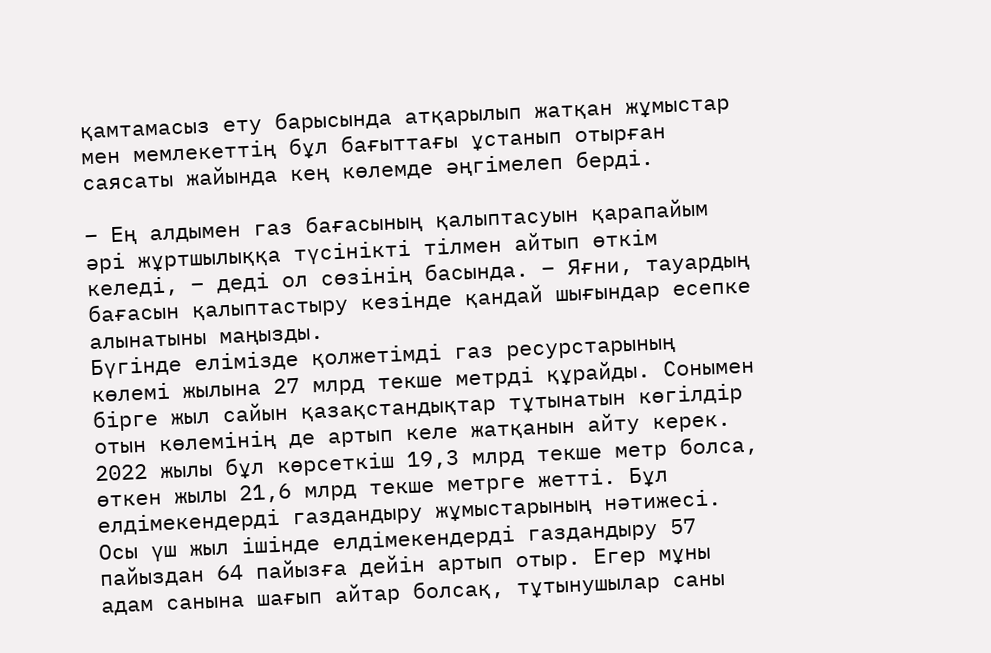қамтамасыз ету барысында атқарылып жатқан жұмыстар мен мемлекеттің бұл бағыттағы ұстанып отырған саясаты жайында кең көлемде әңгімелеп берді.

– Ең алдымен газ бағасының қалыптасуын қарапайым әрі жұртшылыққа түсінікті тілмен айтып өткім келеді, – деді ол сөзінің басында. – Яғни, тауардың бағасын қалыптастыру кезінде қандай шығындар есепке алынатыны маңызды.
Бүгінде елімізде қолжетімді газ ресурстарының көлемі жылына 27 млрд текше метрді құрайды. Сонымен бірге жыл сайын қазақстандықтар тұтынатын көгілдір отын көлемінің де артып келе жатқанын айту керек. 2022 жылы бұл көрсеткіш 19,3 млрд текше метр болса, өткен жылы 21,6 млрд текше метрге жетті. Бұл елдімекендерді газдандыру жұмыстарының нәтижесі. Осы үш жыл ішінде елдімекендерді газдандыру 57 пайыздан 64 пайызға дейін артып отыр. Егер мұны адам санына шағып айтар болсақ, тұтынушылар саны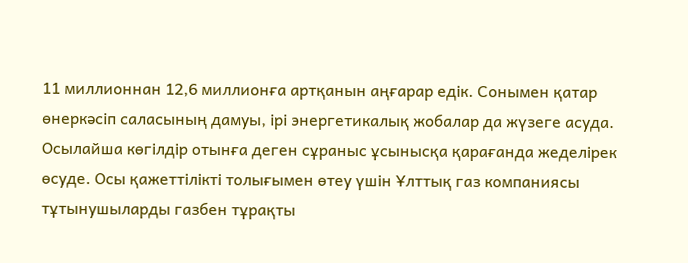11 миллионнан 12,6 миллионға артқанын аңғарар едік. Сонымен қатар өнеркәсіп саласының дамуы, ірі энергетикалық жобалар да жүзеге асуда.
Осылайша көгілдір отынға деген сұраныс ұсынысқа қарағанда жеделірек өсуде. Осы қажеттілікті толығымен өтеу үшін Ұлттық газ компаниясы тұтынушыларды газбен тұрақты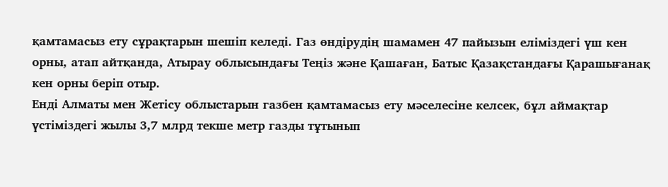қамтамасыз ету сұрақтарын шешіп келеді. Газ өндірудің шамамен 47 пайызын еліміздегі үш кен орны, атап айтқанда, Атырау облысындағы Теңіз және Қашаған, Батыс Қазақстандағы Қарашығанақ кен орны беріп отыр.
Енді Алматы мен Жетісу облыстарын газбен қамтамасыз ету мәселесіне келсек, бұл аймақтар үстіміздегі жылы 3,7 млрд текше метр газды тұтынып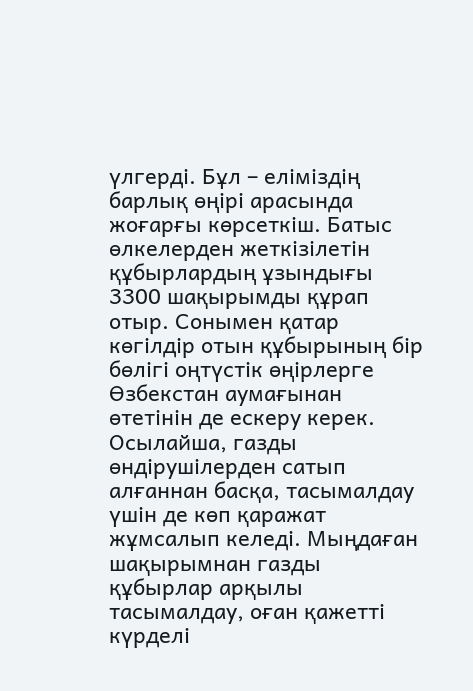үлгерді. Бұл – еліміздің барлық өңірі арасында жоғарғы көрсеткіш. Батыс өлкелерден жеткізілетін құбырлардың ұзындығы 3300 шақырымды құрап отыр. Сонымен қатар көгілдір отын құбырының бір бөлігі оңтүстік өңірлерге Өзбекстан аумағынан өтетінін де ескеру керек. Осылайша, газды өндірушілерден сатып алғаннан басқа, тасымалдау үшін де көп қаражат жұмсалып келеді. Мыңдаған шақырымнан газды құбырлар арқылы тасымалдау, оған қажетті күрделі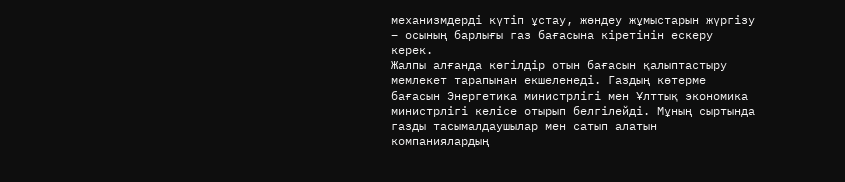механизмдерді күтіп ұстау, жөндеу жұмыстарын жүргізу – осының барлығы газ бағасына кіретінін ескеру керек.
Жалпы алғанда көгілдір отын бағасын қалыптастыру мемлекет тарапынан екшеленеді. Газдың көтерме бағасын Энергетика министрлігі мен Ұлттық экономика министрлігі келісе отырып белгілейді. Мұның сыртында газды тасымалдаушылар мен сатып алатын компаниялардың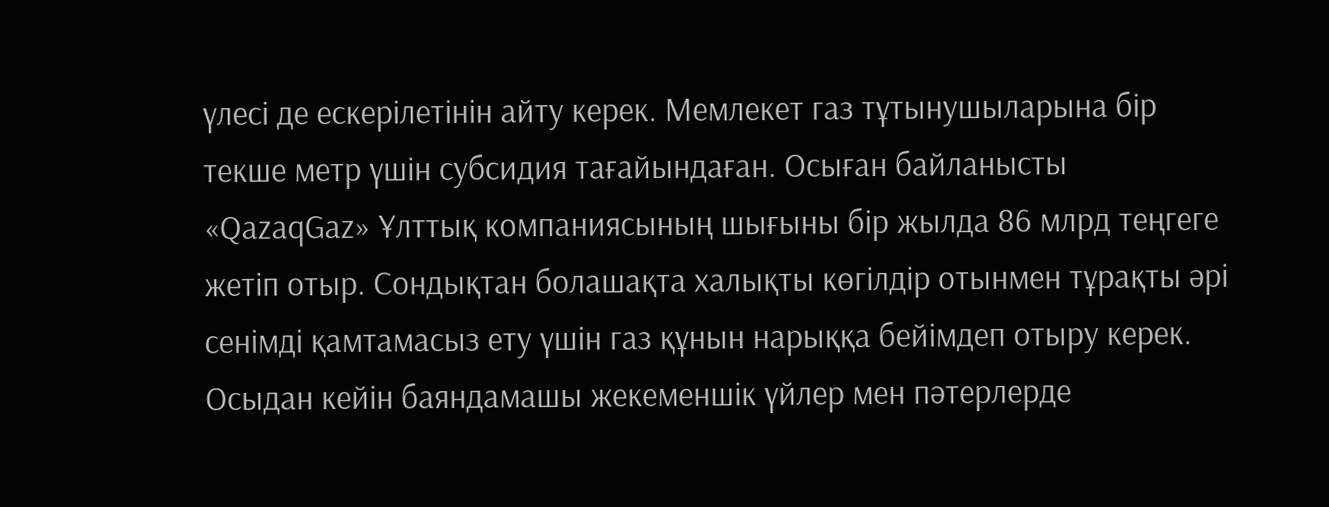үлесі де ескерілетінін айту керек. Мемлекет газ тұтынушыларына бір текше метр үшін субсидия тағайындаған. Осыған байланысты «QazaqGaz» Ұлттық компаниясының шығыны бір жылда 86 млрд теңгеге жетіп отыр. Сондықтан болашақта халықты көгілдір отынмен тұрақты әрі сенімді қамтамасыз ету үшін газ құнын нарыққа бейімдеп отыру керек.
Осыдан кейін баяндамашы жекеменшік үйлер мен пәтерлерде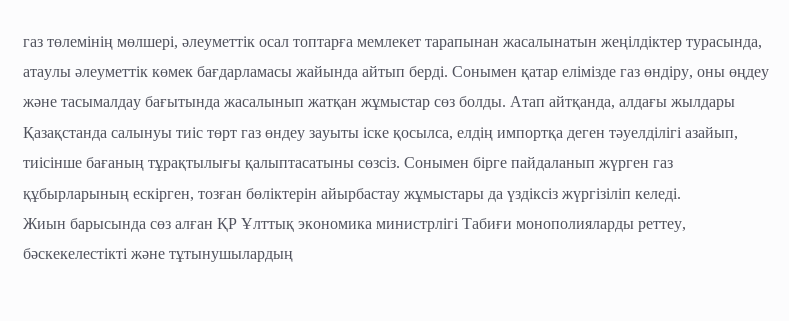газ төлемінің мөлшері, әлеуметтік осал топтарға мемлекет тарапынан жасалынатын жеңілдіктер турасында, атаулы әлеуметтік көмек бағдарламасы жайында айтып берді. Сонымен қатар елімізде газ өндіру, оны өңдеу және тасымалдау бағытында жасалынып жатқан жұмыстар сөз болды. Атап айтқанда, алдағы жылдары Қазақстанда салынуы тиіс төрт газ өндеу зауыты іске қосылса, елдің импортқа деген тәуелділігі азайып, тиісінше бағаның тұрақтылығы қалыптасатыны сөзсіз. Сонымен бірге пайдаланып жүрген газ құбырларының ескірген, тозған бөліктерін айырбастау жұмыстары да үздіксіз жүргізіліп келеді.
Жиын барысында сөз алған ҚР Ұлттық экономика министрлігі Табиғи монополияларды реттеу, бәскекелестікті және тұтынушылардың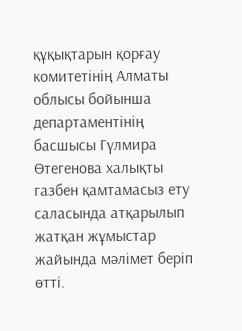құқықтарын қорғау комитетінің Алматы облысы бойынша департаментінің басшысы Гүлмира Өтегенова халықты газбен қамтамасыз ету саласында атқарылып жатқан жұмыстар жайында мәлімет беріп өтті.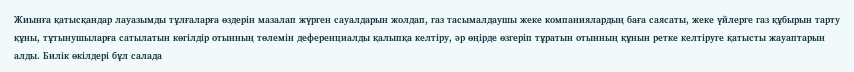Жиынға қатысқандар лауазымды тұлғаларға өздерін мазалап жүрген сауалдарын жолдап, газ тасымалдаушы жеке компаниялардың баға саясаты, жеке үйлерге газ құбырын тарту құны, тұтынушыларға сатылатын көгілдір отынның төлемін деференциалды қалыпқа келтіру, әр өңірде өзгеріп тұратын отынның құнын ретке келтіруге қатысты жауаптарын алды. Билік өкілдері бұл салада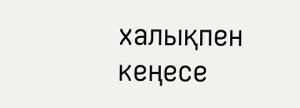халықпен кеңесе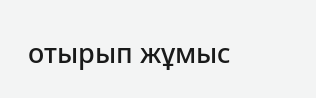отырып жұмыс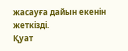жасауға дайын екенін жеткізді.
Қуат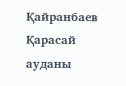Қайранбаев
Қарасай ауданы